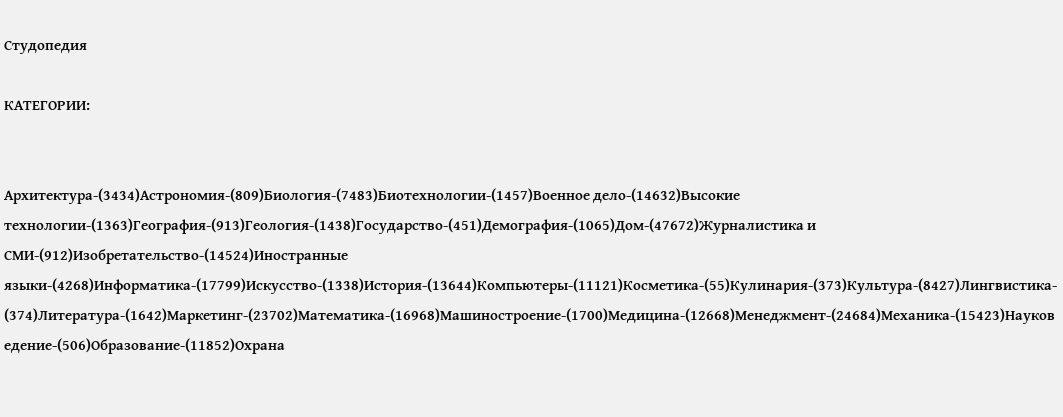Студопедия

КАТЕГОРИИ:


Архитектура-(3434)Астрономия-(809)Биология-(7483)Биотехнологии-(1457)Военное дело-(14632)Высокие технологии-(1363)География-(913)Геология-(1438)Государство-(451)Демография-(1065)Дом-(47672)Журналистика и СМИ-(912)Изобретательство-(14524)Иностранные языки-(4268)Информатика-(17799)Искусство-(1338)История-(13644)Компьютеры-(11121)Косметика-(55)Кулинария-(373)Культура-(8427)Лингвистика-(374)Литература-(1642)Маркетинг-(23702)Математика-(16968)Машиностроение-(1700)Медицина-(12668)Менеджмент-(24684)Механика-(15423)Науковедение-(506)Образование-(11852)Охрана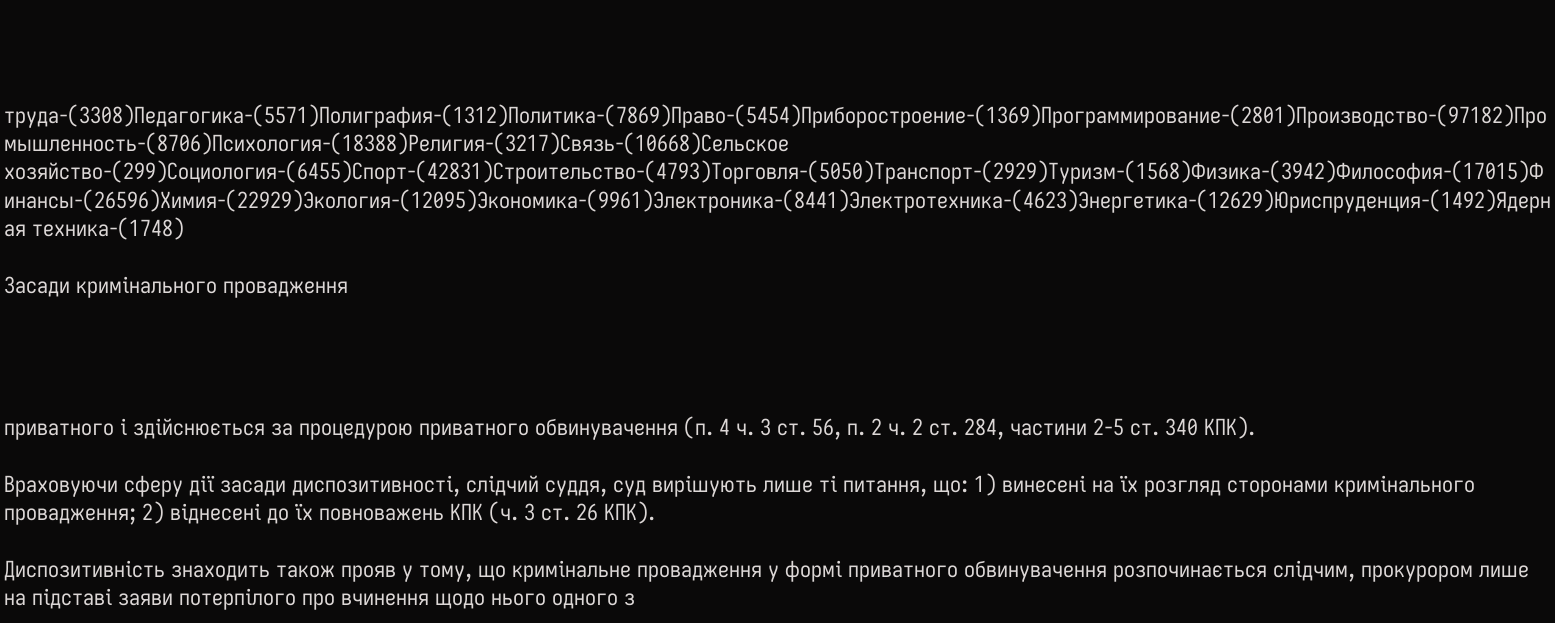труда-(3308)Педагогика-(5571)Полиграфия-(1312)Политика-(7869)Право-(5454)Приборостроение-(1369)Программирование-(2801)Производство-(97182)Промышленность-(8706)Психология-(18388)Религия-(3217)Связь-(10668)Сельское хозяйство-(299)Социология-(6455)Спорт-(42831)Строительство-(4793)Торговля-(5050)Транспорт-(2929)Туризм-(1568)Физика-(3942)Философия-(17015)Финансы-(26596)Химия-(22929)Экология-(12095)Экономика-(9961)Электроника-(8441)Электротехника-(4623)Энергетика-(12629)Юриспруденция-(1492)Ядерная техника-(1748)

Засади кримінального провадження




приватного і здійснюється за процедурою приватного обвинувачення (п. 4 ч. З ст. 56, п. 2 ч. 2 ст. 284, частини 2-5 ст. 340 КПК).

Враховуючи сферу дії засади диспозитивності, слідчий суддя, суд вирішують лише ті питання, що: 1) винесені на їх розгляд сторонами кримінального провадження; 2) віднесені до їх повноважень КПК (ч. З ст. 26 КПК).

Диспозитивність знаходить також прояв у тому, що кримінальне провадження у формі приватного обвинувачення розпочинається слідчим, прокурором лише на підставі заяви потерпілого про вчинення щодо нього одного з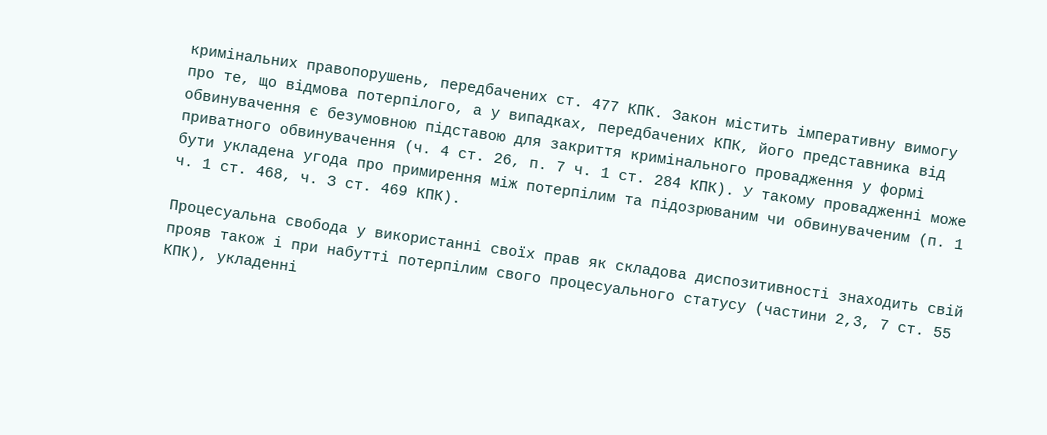кримінальних правопорушень, передбачених ст. 477 КПК. Закон містить імперативну вимогу про те, що відмова потерпілого, а у випадках, передбачених КПК, його представника від обвинувачення є безумовною підставою для закриття кримінального провадження у формі приватного обвинувачення (ч. 4 ст. 26, п. 7 ч. 1 ст. 284 КПК). У такому провадженні може бути укладена угода про примирення між потерпілим та підозрюваним чи обвинуваченим (п. 1 ч. 1 ст. 468, ч. З ст. 469 КПК).

Процесуальна свобода у використанні своїх прав як складова диспозитивності знаходить свій прояв також і при набутті потерпілим свого процесуального статусу (частини 2,3, 7 ст. 55 КПК), укладенні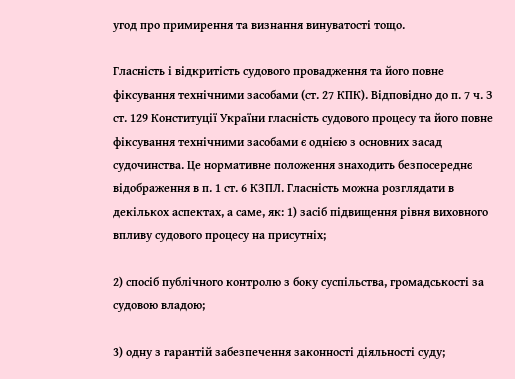угод про примирення та визнання винуватості тощо.

Гласність і відкритість судового провадження та його повне фіксування технічними засобами (ст. 27 КПК). Відповідно до п. 7 ч. З ст. 129 Конституції України гласність судового процесу та його повне фіксування технічними засобами є однією з основних засад судочинства. Це нормативне положення знаходить безпосереднє відображення в п. 1 ст. 6 КЗПЛ. Гласність можна розглядати в декількох аспектах, а саме, як: 1) засіб підвищення рівня виховного впливу судового процесу на присутніх;

2) спосіб публічного контролю з боку суспільства, громадськості за судовою владою;

3) одну з гарантій забезпечення законності діяльності суду;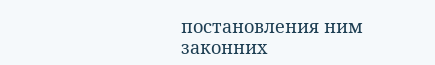постановления ним законних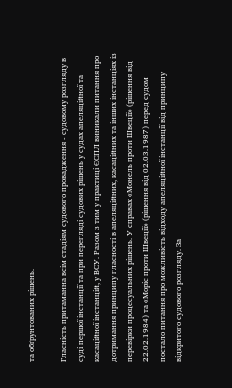та обґрунтованих рішень.

Гласність притаманна всім стадіям судового провадження - судовому розгляду в суді першої інстанції та при перегляді судових рішень у судах апеляційної та касаційної інстанцій, у ВСУ. Разом з тим у практиці ЄСПЛ виникали питання про дотримання принципу гласності в апеляційних, касаційних та інших інстанціях із перевірки процесуальних рішень. У справах «Монель проти Швеції» (рішення від 22.02.1984) та «Моріс проти Швеції» (рішення від 02.03.1987) перед судом постало питання про можливість відходу апеляційної інстанції від принципу відкритого судового розгляду. За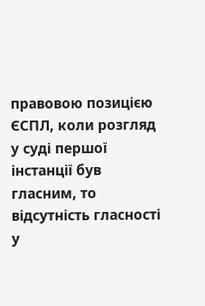правовою позицією ЄСПЛ, коли розгляд у суді першої інстанції був гласним, то відсутність гласності у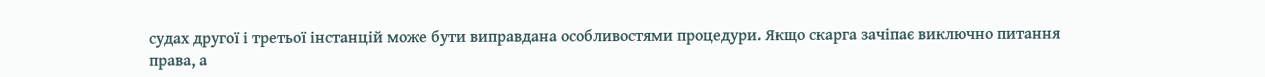судах другої і третьої інстанцій може бути виправдана особливостями процедури. Якщо скарга зачіпає виключно питання права, а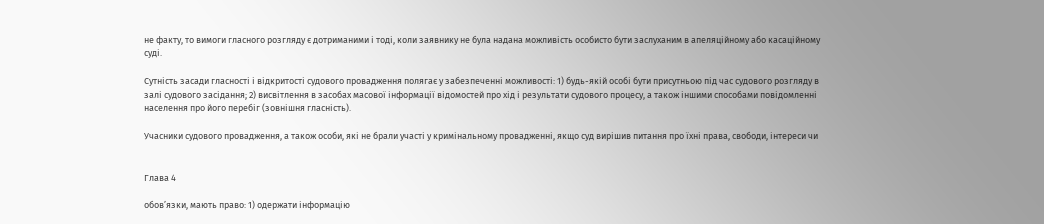не факту, то вимоги гласного розгляду є дотриманими і тоді, коли заявнику не була надана можливість особисто бути заслуханим в апеляційному або касаційному суді.

Сутність засади гласності і відкритості судового провадження полягає у забезпеченні можливості: 1) будь-якій особі бути присутньою під час судового розгляду в залі судового засідання; 2) висвітлення в засобах масової інформації відомостей про хід і результати судового процесу, а також іншими способами повідомленні населення про його перебіг (зовнішня гласність).

Учасники судового провадження, а також особи, які не брали участі у кримінальному провадженні, якщо суд вирішив питання про їхні права, свободи, інтереси чи


Глава 4

обов’язки, мають право: 1) одержати інформацію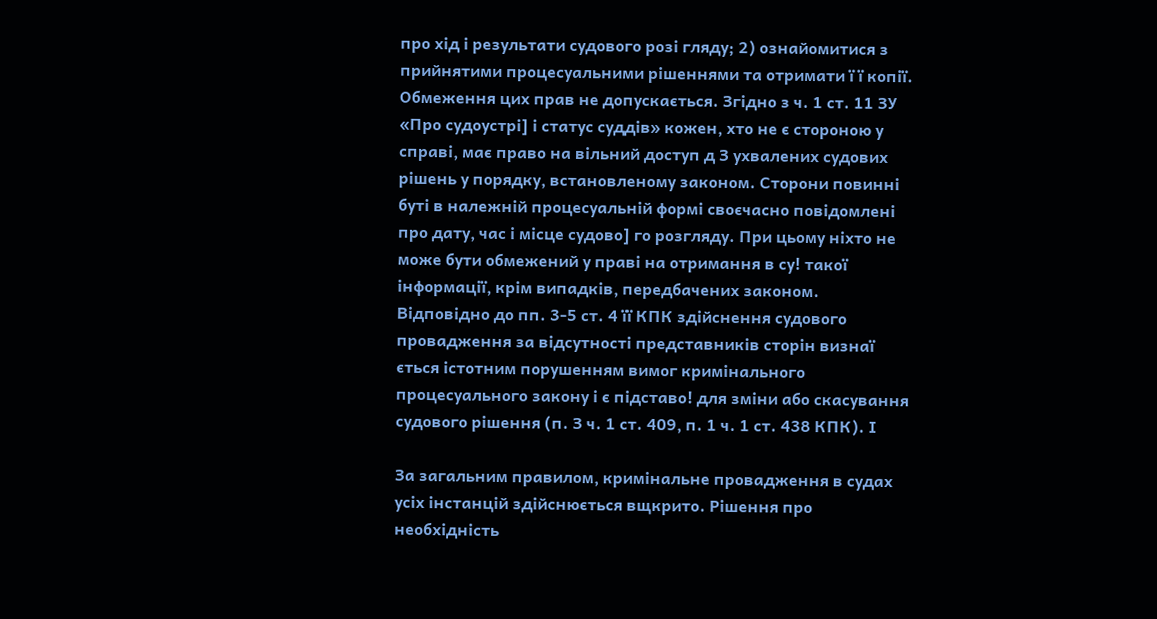про хід і результати судового розі гляду; 2) ознайомитися з прийнятими процесуальними рішеннями та отримати ї ї копії. Обмеження цих прав не допускається. Згідно з ч. 1 ст. 11 ЗУ «Про судоустрі] і статус суддів» кожен, хто не є стороною у справі, має право на вільний доступ д З ухвалених судових рішень у порядку, встановленому законом. Сторони повинні буті в належній процесуальній формі своєчасно повідомлені про дату, час і місце судово] го розгляду. При цьому ніхто не може бути обмежений у праві на отримання в су! такої інформації, крім випадків, передбачених законом. Відповідно до пп. 3-5 ст. 4 її КПК здійснення судового провадження за відсутності представників сторін визнаї ється істотним порушенням вимог кримінального процесуального закону і є підставо! для зміни або скасування судового рішення (п. З ч. 1 ст. 409, п. 1 ч. 1 ст. 438 КПК). І

За загальним правилом, кримінальне провадження в судах усіх інстанцій здійснюється вщкрито. Рішення про необхідність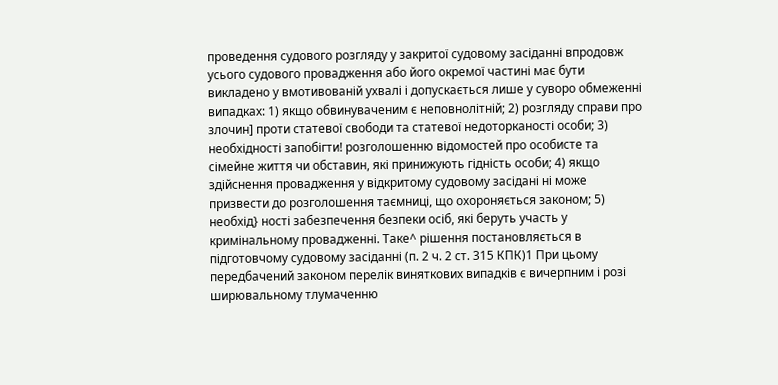проведення судового розгляду у закритої судовому засіданні впродовж усього судового провадження або його окремої частині має бути викладено у вмотивованій ухвалі і допускається лише у суворо обмеженні випадках: 1) якщо обвинуваченим є неповнолітній; 2) розгляду справи про злочин] проти статевої свободи та статевої недоторканості особи; 3) необхідності запобігти! розголошенню відомостей про особисте та сімейне життя чи обставин, які принижують гідність особи; 4) якщо здійснення провадження у відкритому судовому засідані ні може призвести до розголошення таємниці, що охороняється законом; 5) необхід} ності забезпечення безпеки осіб, які беруть участь у кримінальному провадженні. Таке^ рішення постановляється в підготовчому судовому засіданні (п. 2 ч. 2 ст. 315 КПК)1 При цьому передбачений законом перелік виняткових випадків є вичерпним і розі ширювальному тлумаченню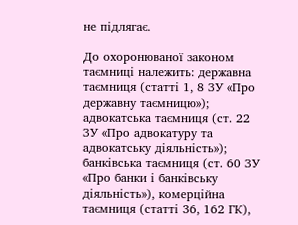не підлягає.

До охоронюваної законом таємниці належить: державна таємниця (статті 1, 8 ЗУ «Про державну таємницю»); адвокатська таємниця (ст. 22 ЗУ «Про адвокатуру та адвокатську діяльність»); банківська таємниця (ст. 60 ЗУ «Про банки і банківську діяльність»), комерційна таємниця (статті 36, 162 ГК),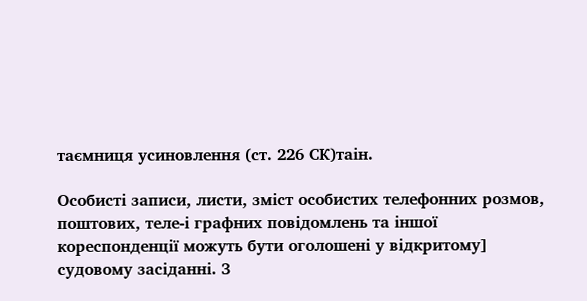таємниця усиновлення (ст. 226 СК)таін.

Особисті записи, листи, зміст особистих телефонних розмов, поштових, теле-і графних повідомлень та іншої кореспонденції можуть бути оголошені у відкритому] судовому засіданні. З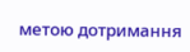метою дотримання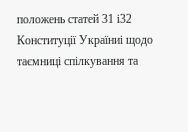положень статей 31 і32 Конституції Україниі щодо таємниці спілкування та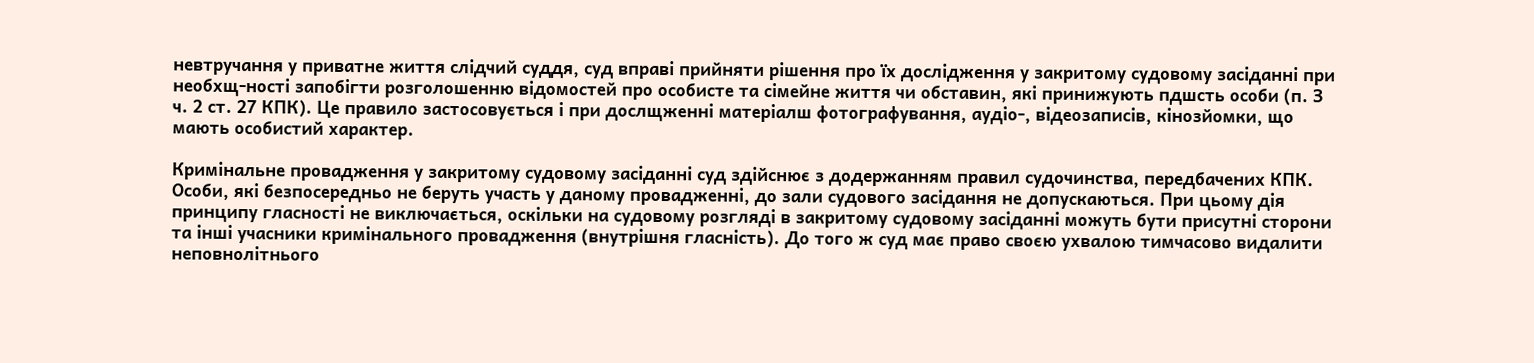невтручання у приватне життя слідчий суддя, суд вправі прийняти рішення про їх дослідження у закритому судовому засіданні при необхщ-ності запобігти розголошенню відомостей про особисте та сімейне життя чи обставин, які принижують пдшсть особи (п. З ч. 2 ст. 27 КПК). Це правило застосовується і при дослщженні матеріалш фотографування, аудіо-, відеозаписів, кінозйомки, що мають особистий характер.

Кримінальне провадження у закритому судовому засіданні суд здійснює з додержанням правил судочинства, передбачених КПК. Особи, які безпосередньо не беруть участь у даному провадженні, до зали судового засідання не допускаються. При цьому дія принципу гласності не виключається, оскільки на судовому розгляді в закритому судовому засіданні можуть бути присутні сторони та інші учасники кримінального провадження (внутрішня гласність). До того ж суд має право своєю ухвалою тимчасово видалити неповнолітнього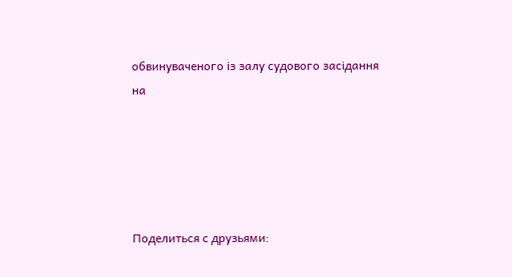обвинуваченого із залу судового засідання на





Поделиться с друзьями: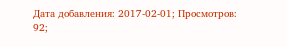Дата добавления: 2017-02-01; Просмотров: 92;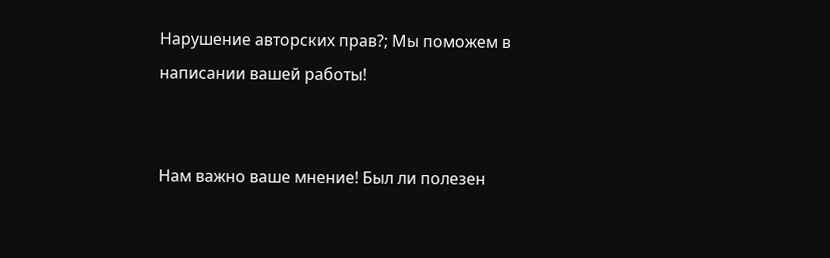Нарушение авторских прав?; Мы поможем в написании вашей работы!


Нам важно ваше мнение! Был ли полезен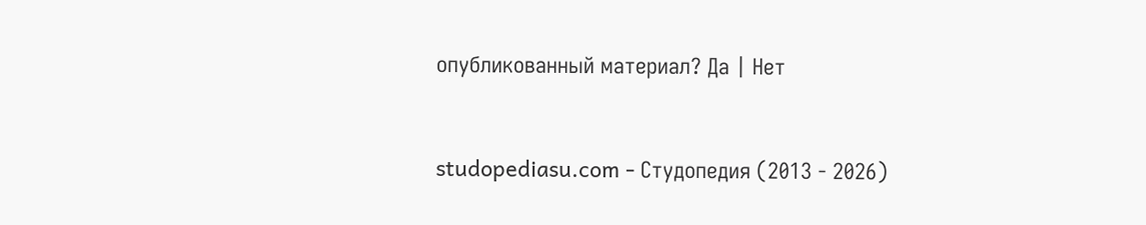опубликованный материал? Да | Нет



studopediasu.com - Студопедия (2013 - 2026)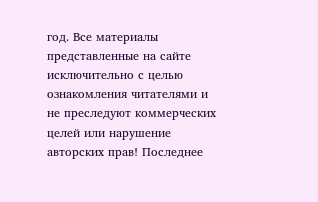год. Все материалы представленные на сайте исключительно с целью ознакомления читателями и не преследуют коммерческих целей или нарушение авторских прав! Последнее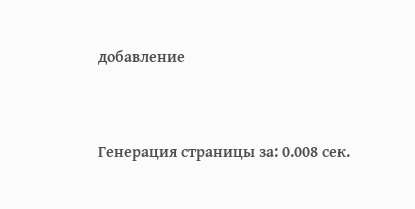добавление




Генерация страницы за: 0.008 сек.